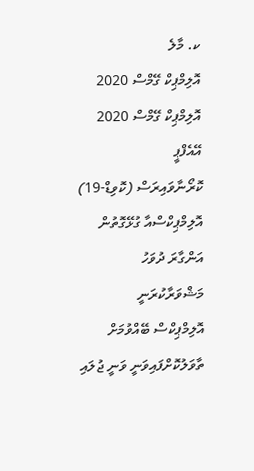ކ. މާލެ
އޮލިމްޕިކް ގޭމްސް 2020
އޮލިމްޕިކް ގޭމްސް 2020
އޭއެފްޕީ
ކޮރޯނާވައިރަސް (ކޮވިޑް-19)
އޮލިމްޕިކްސްއާ ގުޅޭގޮތުން އަންގާރަ ދުވަހު މަޝްވަރާކުރަނީ
އޮލިމްޕިކްސް ބޭއްވުމަށް ތާވަލުކޮށްފައިވަނީ ވަނީ ޖުލައި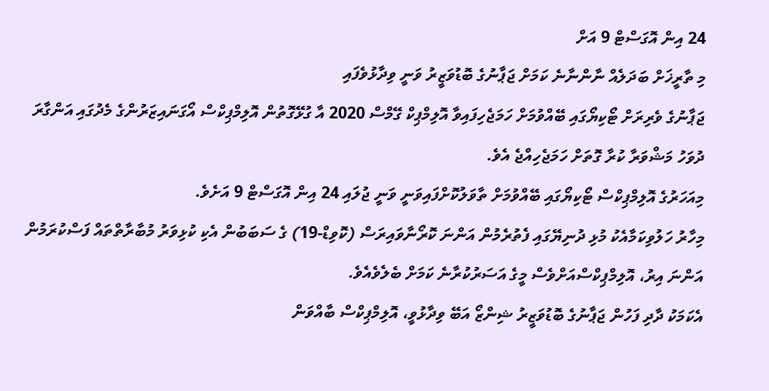24 އިން އޮގަސްޓް 9 އަށް
މި ތާރީޚަށް ބަދަލެއް ނާންނާނެ ކަމަށް ޖަޕާނުގެ ބޮޑުވަޒީރު ވަނީ ވިދާޅުވެފައި
ޖަޕާނުގެ ވެރިރަށް ޓޯކިޔޯގައި ބޭއްވުމަށް ހަމަޖެހިފައިވާ އޮލިމްޕިކް ގޭމްސް 2020 އާ ގުޅޭގޮތުން އޮލިމްޕިކްސް އޯގަނައިޒަރުންގެ މެދުގައި އަންގާރަ ދުވަހު މަޝްވަރާ ކުރާ ގޮތަށް ހަމަޖެހިއްޖެ އެވެ.
މިއަހަރުގެ އޮލިމްޕިކްސް ޓޯކިޔޯގައި ބޭއްވުމަށް ތާވަލުކޮށްފައިވަނީ ވަނީ ޖުލައި 24 އިން އޮގަސްޓް 9 އަށެވެ.
މިހާރު ހަލުވިކަމާއެކު މުޅި ދުނިޔޭގައި ފެތުރެމުން އަންނަ ކޮރޯނާވައިރަސް (ކޮވިޑް-19) ގެ ސަބަބުން އެކި ކުޅިވަރު މުބާރާތްތައް ފަސްކުރަމުން އަންނަ އިރު، އޮލިމްޕިކްސްއަށްވެސް މީގެ އަސަރުކުރާނެ ކަމަށް ބެލެވެއެވެ.
އެކަމަކު ދާދި ފަހުން ޖަޕާނުގެ ބޮޑުވަޒީރު ޝިންޒޯ އަބޭ ވިދާޅުވީ، އޮލިމްޕިކްސް ބާއްވަން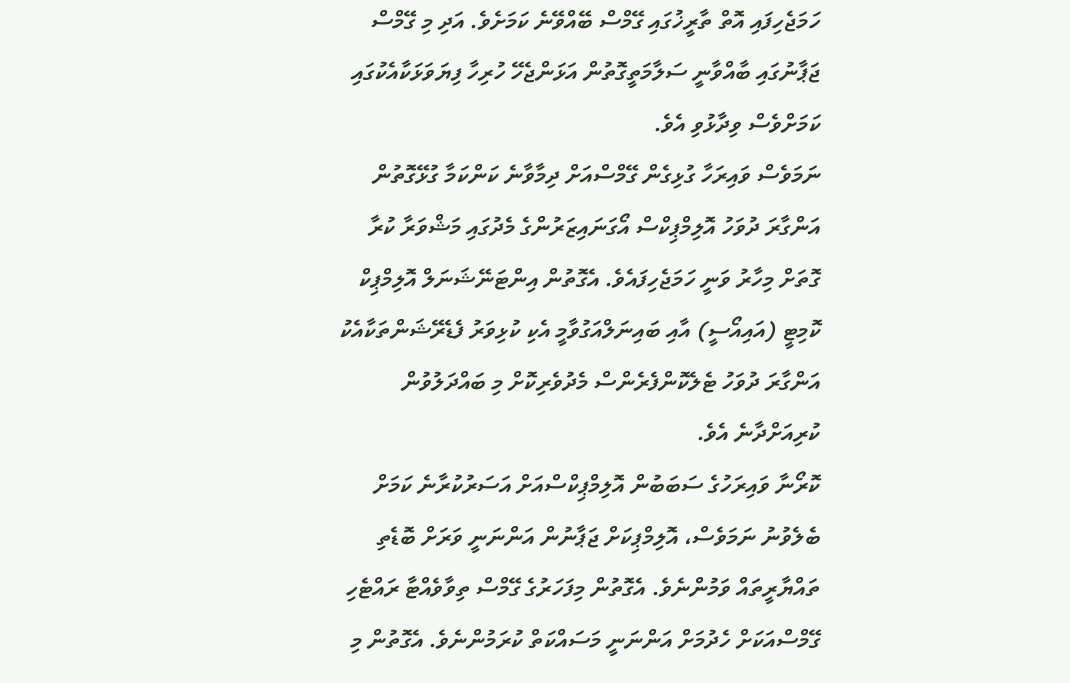ހަމަޖެހިފައި އޮތް ތާރީޚުގައި ގޭމްސް ބޭއްވޭނެ ކަމަށެވެ. އަދި މި ގޭމްސް ޖަޕާނުގައި ބާއްވާނީ ސަލާމަތީގޮތުން އަޅަންޖެހޭ ހުރިހާ ފިޔަވަޅަކާއެކުގައި ކަމަށްވެސް ވިދާޅުވި އެވެ.
ނަމަވެސް ވައިރަހާ ގުޅިގެން ގޭމްސްއަށް ދިމާވާނެ ކަންކަމާ ގުޅޭގޮތުން އަންގާރަ ދުވަހު އޮލިމްޕިކްސް އޯގަނައިޒަރުންގެ މެދުގައި މަޝްވަރާ ކުރާ ގޮތަށް މިހާރު ވަނީ ހަމަޖެހިފައެވެ. އެގޮތުން އިންޓަނޭޝަނަލް އޮލިމްޕިކް ކޮމިޓީ (އައިއޯސީ) އާއި ބައިނަލްއަގުވާމީ އެކި ކުޅިވަރު ފެޑެރޭޝަންތަކާއެކު އަންގާރަ ދުވަހު ޓެލެކޮންފެރެންސް މެދުވެރިކޮށް މި ބައްދަލުވުން ކުރިއަށްދާނެ އެވެ.
ކޮރޯނާ ވައިރަހުގެ ސަބަބުން އޮލިމްޕިކްސްއަށް އަސަރުކުރާނެ ކަމަށް ބެލެވުނު ނަމަވެސް، އޮލިމްޕިކަށް ޖަޕާނުން އަންނަނީ ވަރަށް ބޮޑެތި ތައްޔާރީތައް ވަމުންނެވެ. އެގޮތުން މިފަހަރުގެ ގޭމްސް ތިވާވެއްޓާ ރައްޓެހި ގޭމްސްއަކަށް ހެދުމަށް އަންނަނީ މަސައްކަތް ކުރަމުންނެވެ. އެގޮތުން މި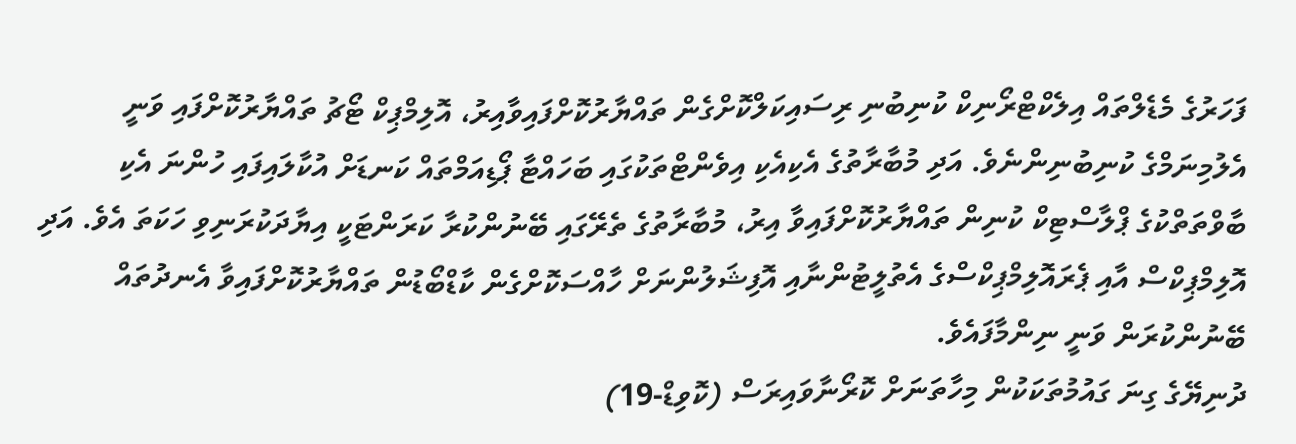ފަހަރުގެ މެޑެލްތައް އިލެކްޓްރޯނިކް ކުނިބުނި ރިސައިކަލްކޮށްގެން ތައްޔާރުކޮށްފައިވާއިރު، އޮލިމްޕިކް ޓޯޗު ތައްޔާރުކޮށްފައި ވަނީ އެލުމިނަމްގެ ކުނިބުނިންނެވެ. އަދި މުބާރާތުގެ އެކިއެކި އިވެންޓްތަކުގައި ބަހައްޓާ ޕޯޑިއަމްތައް ކަނޑަށް އުކާލައިފައި ހުންނަ އެކި ބާވްތަތްކުގެ ޕްލާސްޓިކް ކުނިން ތައްޔާރުކޮށްފައިވާ އިރު، މުބާރާތުގެ ތެރޭގައި ބޭނުންކުރާ ކަރަންޓަކީ އިޔާދަކުރަނިވި ހަކަތަ އެވެ. އަދި އޮލިމްޕިކްސް އާއި ޕެރައޮލިމްޕިކްސްގެ އެތުލީޓުންނާއި އޮފިޝަލުންނަށް ހާއްސަކޮށްގެން ކާޑްބޯޑުން ތައްޔާރުކޮށްފައިވާ އެނދުތައް ބޭނުންކުރަން ވަނީ ނިންމާފައެވެ.
ދުނިޔޭގެ ގިނަ ގައުމުތަކަކުން މިހާތަނަށް ކޮރޯނާވައިރަސް (ކޮވިޑް-19)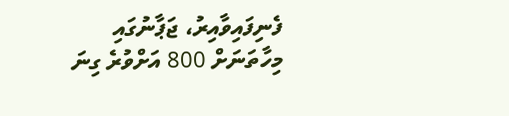ފެނިފައިވާއިރު، ޖަޕާނުގައި މިހާތަނަށް 800 އަށްވުރެ ގިނަ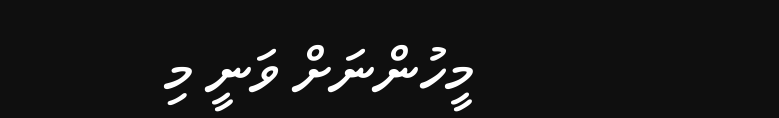މީހުންނަށް ވަނީ މި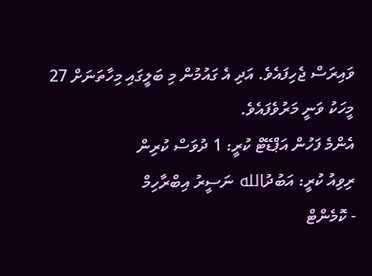ވައިރަސް ޖެހިފައެވެ. އަދި އެ ގައުމުން މި ބަލީގައި މިހާތަނަށް 27 މީހަކު ވަނީ މަރުވެފައެވެ.
އެންމެ ފަހުން އަޕްޑޭޓް ކުރީ: 1 ދުވަސް ކުރިން
ރިވިއު ކުރީ: އަބުދުالله ނަސީރު އިބްރާހިމް
- ކޮމެންޓް